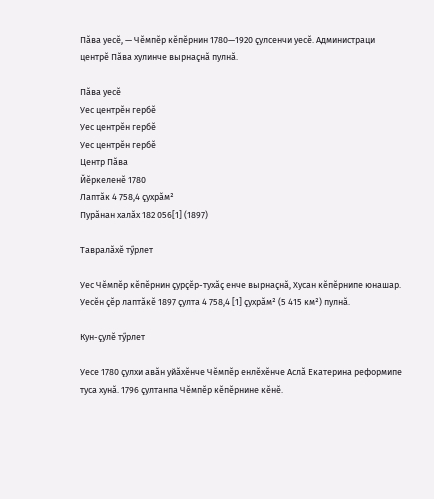Пăва уесĕ, — Чĕмпĕр кĕпĕрнин 1780—1920 çулсенчи уесĕ. Администраци центрĕ Пăва хулинче вырнаçнă пулнă.

Пăва уесĕ
Уес центрĕн гербĕ
Уес центрĕн гербĕ
Уес центрĕн гербĕ
Центр Пăва
Йĕркеленĕ 1780
Лаптăк 4 758,4 çухрăм²
Пурăнан халăх 182 056[1] (1897)

Тавралăхĕ тӳрлет

Уес Чĕмпĕр кĕпĕрнин çурçĕр-тухăç енче вырнаçнă, Хусан кĕпĕрнипе юнашар. Уесĕн çĕр лаптăкĕ 1897 çулта 4 758,4 [1] çухрăм² (5 415 км²) пулнă.

Кун-çулĕ тӳрлет

Уесе 1780 çулхи авăн уйăхĕнче Чĕмпĕр енлĕхĕнче Аслă Екатерина реформипе туса хунă. 1796 çултанпа Чĕмпĕр кĕпĕрнине кĕнĕ.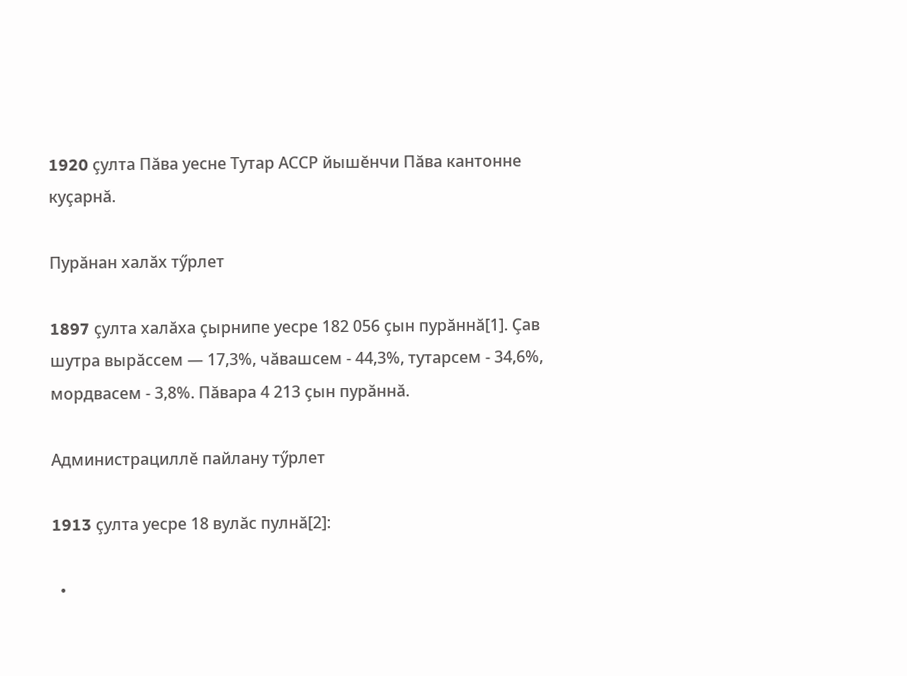1920 çулта Пăва уесне Тутар АССР йышĕнчи Пăва кантонне куçарнă.

Пурăнан халăх тӳрлет

1897 çулта халăха çырнипе уесре 182 056 çын пурăннă[1]. Çав шутра вырăссем — 17,3%, чăвашсем - 44,3%, тутарсем - 34,6%, мордвасем - 3,8%. Пăвара 4 213 çын пурăннă.

Администрациллĕ пайлану тӳрлет

1913 çулта уесре 18 вулăс пулнă[2]:

  •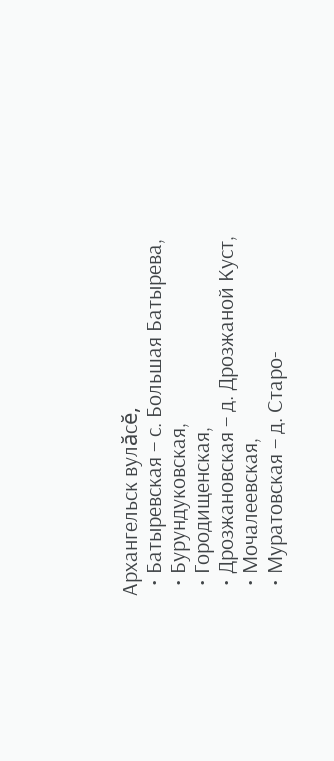Архангельск вулăсĕ,
  • Батыревская – с. Большая Батырева,
  • Бурундуковская,
  • Городищенская,
  • Дрозжановская – д. Дрозжаной Куст,
  • Мочалеевская,
  • Муратовская – д. Старо-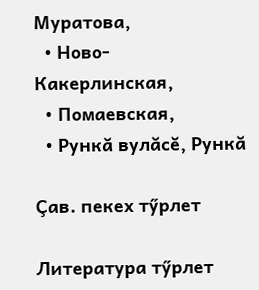Муратова,
  • Ново-Какерлинская,
  • Помаевская,
  • Рункă вулăсĕ, Рункă

Çав. пекех тӳрлет

Литература тӳрлет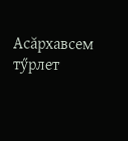Асăрхавсем тӳрлет